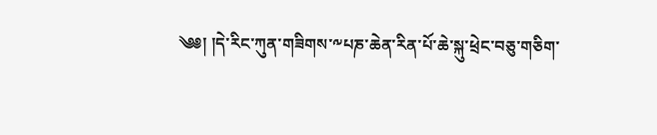༄༅། །དེ་རིང་ཀུན་གཟིགས་༸པཎ་ཆེན་རིན་པོ་ཆེ་སྐུ་ཕྲེང་བཅུ་གཅིག་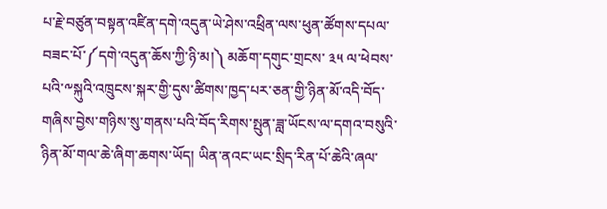པ་རྗེ་བཙུན་བསྟན་འཛིན་དགེ་འདུན་ཡེ་ཤེས་འཕྲིན་ལས་ཕུན་ཚོགས་དཔལ་བཟང་པོ་༼དགེ་འདུན་ཆོས་ཀྱི་ཉི་མ།༽ མཆོག་དགུང་གྲངས་ ༣༥ ལ་ཕེབས་པའི་༸སྐུའི་འཁྲུངས་སྐར་གྱི་དུས་ཚིགས་ཁྱད་པར་ཅན་གྱི་ཉིན་མོ་འདི་བོད་གཞིས་བྱེས་གཉིས་སུ་གནས་པའི་བོད་རིགས་སྤུན་ཟླ་ཡོངས་ལ་དགའ་བསུའི་ཉིན་མོ་གལ་ཆེ་ཞིག་ཆགས་ཡོད། ཡིན་ནའང་ཡང་སྲིད་རིན་པོ་ཆེའི་ཞལ་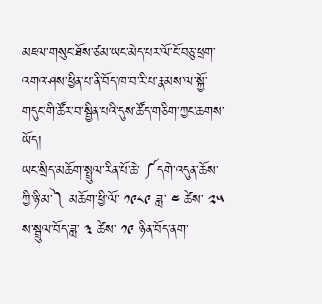མཇལ་གསུང་ཐོས་ཙམ་ཡང་མེད་པར་ལོ་ངོ་བཅུ་ཕྲག་འགའ་ཤས་ཕྱིན་པ་ནི་བོད་ཁ་བ་རི་པ་རྣམས་ལ་སྐྱོ་གདུང་གི་ཚོར་བ་སྦྱིན་པའི་དུས་ཚོད་གཅིག་ཀྱང་ཆགས་ཡོད།
ཡང་སྲིད་མཆོག་སྤྲུལ་རིན་པོ་ཆེ་ ༼དགེ་འདུན་ཆོས་ཀྱི་ཉི་མ་༽ མཆོག་ཕྱི་ལོ་ ༡༩༨༩ ཟླ་ ༤ ཚེས་ ༢༥ ས་སྦྲུལ་བོད་ཟླ་ ༣ ཚེས་ ༡༩ ཉིན་བོད་ནག་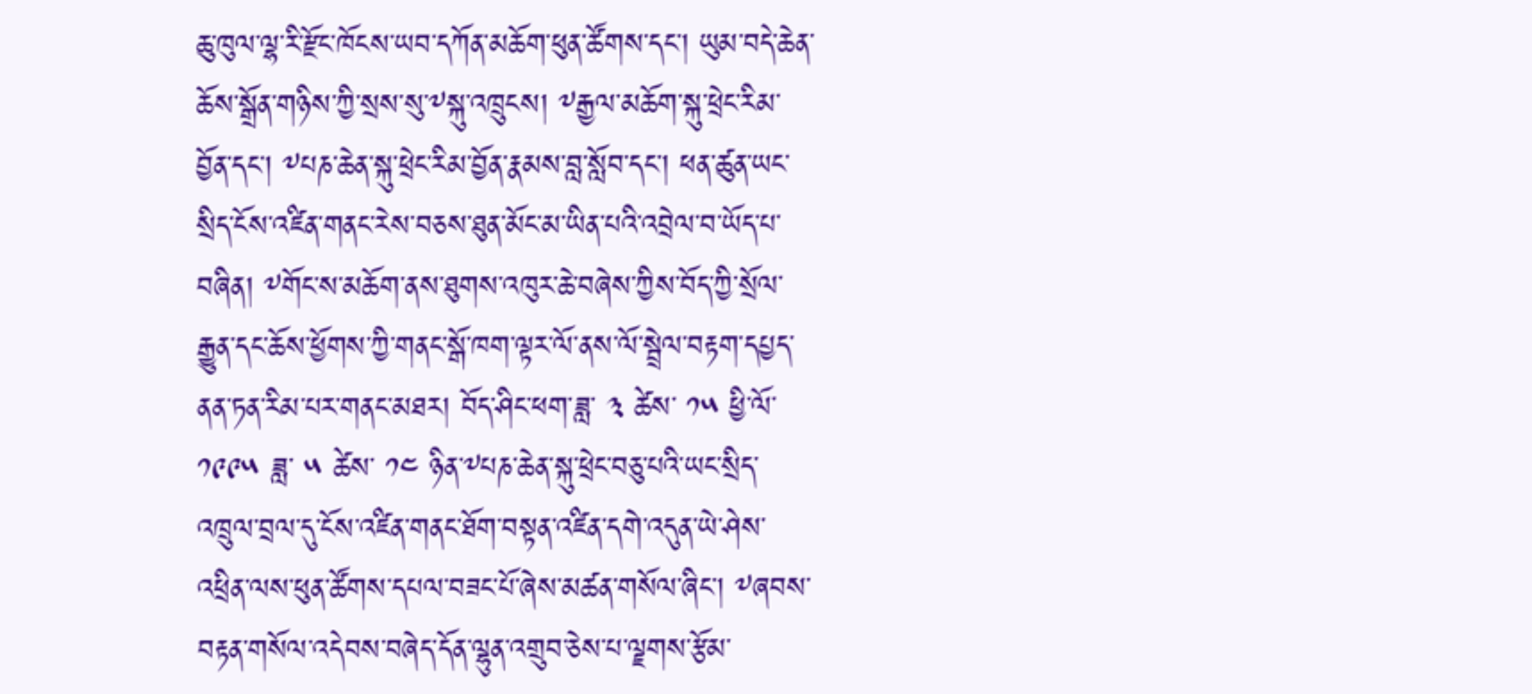ཆུ་ཁུལ་ལྷ་རི་རྫོང་ཁོངས་ཡབ་དཀོན་མཆོག་ཕུན་ཚོགས་དང་། ཡུམ་བདེ་ཆེན་ཆོས་སྒྲོན་གཉིས་ཀྱི་སྲས་སུ་༸སྐུ་འཁྲུངས། ༸རྒྱལ་མཆོག་སྐུ་ཕྲེང་རིམ་བྱོན་དང་། ༸པཎ་ཆེན་སྐུ་ཕྲེང་རིམ་བྱོན་རྣམས་བླ་སློབ་དང་། ཕན་ཚུན་ཡང་སྲིད་ངོས་འཛིན་གནང་རེས་བཅས་ཐུན་མོང་མ་ཡིན་པའི་འབྲེལ་བ་ཡོད་པ་བཞིན། ༸གོང་ས་མཆོག་ནས་ཐུགས་འཁུར་ཆེ་བཞེས་ཀྱིས་བོད་ཀྱི་སྲོལ་རྒྱུན་དང་ཆོས་ཕྱོགས་ཀྱི་གནང་སྒོ་ཁག་ལྟར་ལོ་ནས་ལོ་སྦྲེལ་བརྟག་དཔྱད་ནན་ཏན་རིམ་པར་གནང་མཐར། བོད་ཤིང་ཕག་ཟླ་ ༣ ཚེས་ ༡༥ ཕྱི་ལོ་ ༡༩༩༥ ཟླ་ ༥ ཚེས་ ༡༤ ཉིན་༸པཎ་ཆེན་སྐུ་ཕྲེང་བཅུ་པའི་ཡང་སྲིད་འཁྲུལ་བྲལ་དུ་ངོས་འཛིན་གནང་ཐོག་བསྟན་འཛིན་དགེ་འདུན་ཡེ་ཤེས་འཕྲིན་ལས་ཕུན་ཚོགས་དཔལ་བཟང་པོ་ཞེས་མཚན་གསོལ་ཞིང་། ༸ཞབས་བརྟན་གསོལ་འདེབས་བཞེད་དོན་ལྷུན་འགྲུབ་ཅེས་པ་ལྗགས་རྩོམ་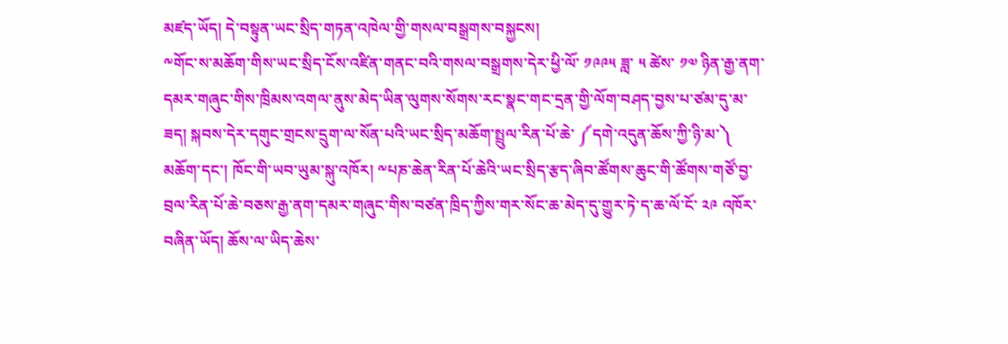མཛད་ཡོད། དེ་བསྟུན་ཡང་སྲིད་གཏན་འཁེལ་གྱི་གསལ་བསྒྲགས་བསྐྱངས།
༸གོང་ས་མཆོག་གིས་ཡང་སྲིད་ངོས་འཛིན་གནང་བའི་གསལ་བསྒྲགས་དེར་ཕྱི་ལོ་ ༡༩༩༥ ཟླ་ ༥ ཚེས་ ༡༧ ཉིན་རྒྱ་ནག་དམར་གཞུང་གིས་ཁྲིམས་འགལ་ནུས་མེད་ཡིན་ལུགས་སོགས་རང་སྣང་གང་དྲན་གྱི་ལོག་བཤད་བྱས་པ་ཙམ་དུ་མ་ཟད། སྐབས་དེར་དགུང་གྲངས་དྲུག་ལ་སོན་པའི་ཡང་སྲིད་མཆོག་སྤྲུལ་རིན་པོ་ཆེ་ ༼དགེ་འདུན་ཆོས་ཀྱི་ཉི་མ་༽ མཆོག་དང་། ཁོང་གི་ཡབ་ཡུམ་སྐུ་འཁོར། ༸པཎ་ཆེན་རིན་པོ་ཆེའི་ཡང་སྲིད་རྩད་ཞིབ་ཚོགས་ཆུང་གི་ཚོགས་གཙོ་བྱ་བྲལ་རིན་པོ་ཆེ་བཅས་རྒྱ་ནག་དམར་གཞུང་གིས་བཙན་ཁྲིད་ཀྱིས་གར་སོང་ཆ་མེད་དུ་གྱུར་ཏེ་ད་ཆ་ལོ་ངོ་ ༢༩ འཁོར་བཞིན་ཡོད། ཆོས་ལ་ཡིད་ཆེས་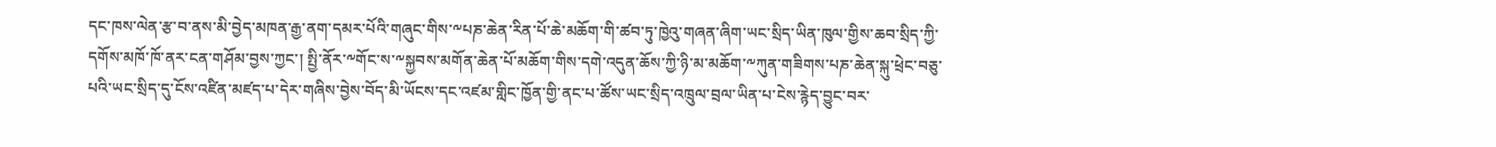དང་ཁས་ལེན་རྩ་བ་ནས་མི་བྱེད་མཁན་རྒྱ་ནག་དམར་པོའི་གཞུང་གིས་༸པཎ་ཆེན་རིན་པོ་ཆེ་མཆོག་གི་ཚབ་ཏུ་ཁྱེའུ་གཞན་ཞིག་ཡང་སྲིད་ཡིན་ཁུལ་གྱིས་ཆབ་སྲིད་ཀྱི་དགོས་མཁོ་ཁོ་ནར་ངན་གཤོམ་བྱས་ཀྱང་། སྤྱི་ནོར་༸གོང་ས་༸སྐྱབས་མགོན་ཆེན་པོ་མཆོག་གིས་དགེ་འདུན་ཆོས་ཀྱི་ཉི་མ་མཆོག་༸ཀུན་གཟིགས་པཎ་ཆེན་སྐུ་ཕྲེང་བཅུ་པའི་ཡང་སྲིད་དུ་ངོས་འཛིན་མཛད་པ་དེར་གཞིས་བྱེས་བོད་མི་ཡོངས་དང་འཛམ་གླིང་ཁྱོན་གྱི་ནང་པ་ཚོས་ཡང་སྲིད་འཁྲུལ་བྲལ་ཡིན་པ་ངེས་རྙེད་བྱུང་བར་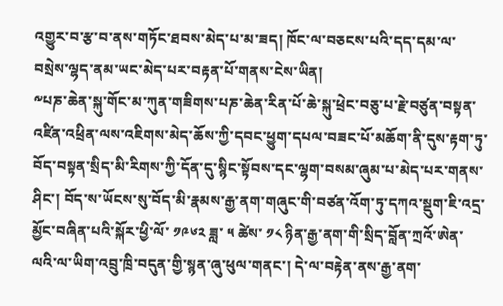འགྱུར་བ་རྩ་བ་ནས་གཏོང་ཐབས་མེད་པ་མ་ཟད། ཁོང་ལ་བཅངས་པའི་དད་དམ་ལ་བསྲེས་ལྷད་ནམ་ཡང་མེད་པར་བརྟན་པོ་གནས་ངེས་ཡིན།
༸པཎ་ཆེན་སྐུ་གོང་མ་ཀུན་གཟིགས་པཎ་ཆེན་རིན་པོ་ཆེ་སྐུ་ཕྲེང་བཅུ་པ་རྗེ་བཙུན་བསྟན་འཛིན་འཕྲིན་ལས་འཇིགས་མེད་ཆོས་ཀྱི་དབང་ཕྱུག་དཔལ་བཟང་པོ་མཆོག་ནི་དུས་རྟག་ཏུ་བོད་བསྟན་སྲིད་མི་རིགས་ཀྱི་དོན་དུ་སྙིང་སྟོབས་དང་ལྷག་བསམ་ཞུམ་པ་མེད་པར་གནས་ཤིང་། བོད་ས་ཡོངས་སུ་བོད་མི་རྣམས་རྒྱ་ནག་གཞུང་གི་བཙན་འོག་ཏུ་དཀའ་སྡུག་ཇི་འདྲ་མྱོང་བཞིན་པའི་སྐོར་ཕྱི་ལོ་ ༡༩༦༢ ཟླ་ ༥ ཚེས་ ༡༨ ཉིན་རྒྱ་ནག་གི་སྲིད་བློན་ཀྲའོ་ཨེན་ལའི་ལ་ཡིག་འབྲུ་ཁྲི་བདུན་གྱི་སྙན་ཞུ་ཕུལ་གནང་། དེ་ལ་བརྟེན་ནས་རྒྱ་ནག་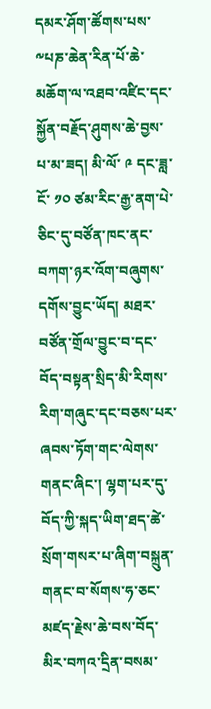དམར་ཤོག་ཚོགས་པས་༸པཎ་ཆེན་རིན་པོ་ཆེ་མཆོག་ལ་འཐབ་འཛིང་དང་སྐྱོན་བརྗོད་ཤུགས་ཆེ་བྱས་པ་མ་ཟད། མི་ལོ་ ༩ དང་ཟླ་ངོ་ ༡༠ ཙམ་རིང་རྒྱ་ནག་པེ་ཅིང་དུ་བཙོན་ཁང་ནང་བཀག་ཉར་འོག་བཞུགས་དགོས་བྱུང་ཡོད། མཐར་བཙོན་གྲོལ་བྱུང་བ་དང་བོད་བསྟན་སྲིད་མི་རིགས་རིག་གཞུང་དང་བཅས་པར་ཞབས་ཏོག་གང་ལེགས་གནང་ཞིང་། ལྷག་པར་དུ་བོད་ཀྱི་སྐད་ཡིག་ཐད་ཚེ་སྲོག་གསར་པ་ཞིག་བསྐྲུན་གནང་བ་སོགས་ཧ་ཅང་མཛད་རྗེས་ཆེ་བས་བོད་མིར་བཀའ་དྲིན་བསམ་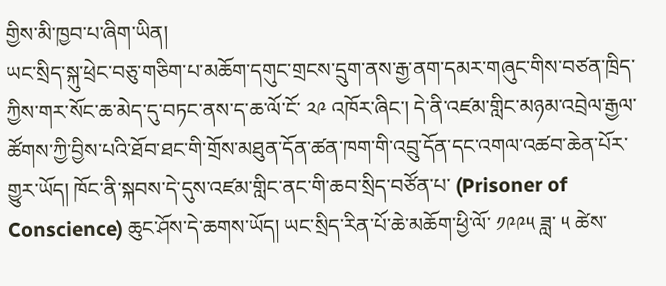གྱིས་མི་ཁྱབ་པ་ཞིག་ཡིན།
ཡང་སྲིད་སྐུ་ཕྲེང་བཅུ་གཅིག་པ་མཆོག་དགུང་གྲངས་དྲུག་ནས་རྒྱ་ནག་དམར་གཞུང་གིས་བཙན་ཁྲིད་ཀྱིས་གར་སོང་ཆ་མེད་དུ་བཏང་ནས་ད་ཆ་ལོ་ངོ་ ༢༩ འཁོར་ཞིང་། དེ་ནི་འཛམ་གླིང་མཉམ་འབྲེལ་རྒྱལ་ཚོགས་ཀྱི་བྱིས་པའི་ཐོབ་ཐང་གི་གྲོས་མཐུན་དོན་ཚན་ཁག་གི་འབྲུ་དོན་དང་འགལ་འཚབ་ཆེན་པོར་གྱུར་ཡོད། ཁོང་ནི་སྐབས་དེ་དུས་འཛམ་གླིང་ནང་གི་ཆབ་སྲིད་བཙོན་པ་ (Prisoner of Conscience) ཆུང་ཤོས་དེ་ཆགས་ཡོད། ཡང་སྲིད་རིན་པོ་ཆེ་མཆོག་ཕྱི་ལོ་ ༡༩༩༥ ཟླ་ ༥ ཚེས་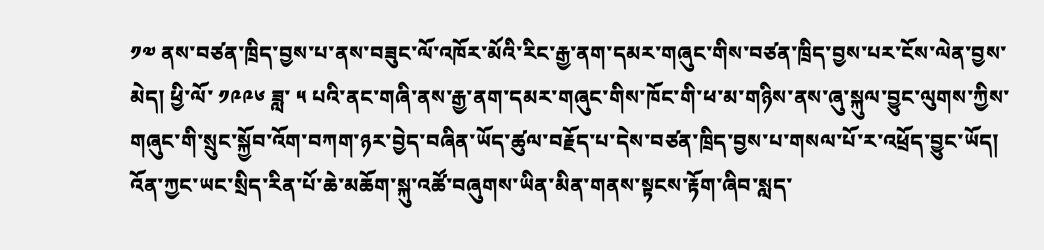༡༧ ནས་བཙན་ཁྲིད་བྱས་པ་ནས་བཟུང་ལོ་འཁོར་མོའི་རིང་རྒྱ་ནག་དམར་གཞུང་གིས་བཙན་ཁྲིད་བྱས་པར་ངོས་ལེན་བྱས་མེད། ཕྱི་ལོ་ ༡༩༩༦ ཟླ་ ༥ པའི་ནང་གཞི་ནས་རྒྱ་ནག་དམར་གཞུང་གིས་ཁོང་གི་ཕ་མ་གཉིས་ནས་ཞུ་སྐུལ་བྱུང་ལུགས་ཀྱིས་གཞུང་གི་སྲུང་སྐྱོབ་འོག་བཀག་ཉར་བྱེད་བཞིན་ཡོད་ཚུལ་བརྗོད་པ་དེས་བཙན་ཁྲིད་བྱས་པ་གསལ་པོ་ར་འཕྲོད་བྱུང་ཡོད། འོན་ཀྱང་ཡང་སྲིད་རིན་པོ་ཆེ་མཆོག་སྐུ་འཚོ་བཞུགས་ཡིན་མིན་གནས་སྟངས་རྟོག་ཞིབ་སླད་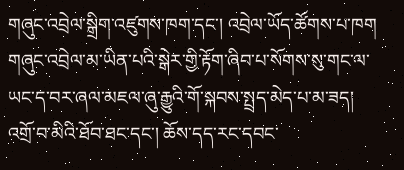གཞུང་འབྲེལ་སྒྲིག་འཛུགས་ཁག་དང་། འབྲེལ་ཡོད་ཚོགས་པ་ཁག གཞུང་འབྲེལ་མ་ཡིན་པའི་སྒེར་གྱི་རྟོག་ཞིབ་པ་སོགས་སུ་གང་ལ་ཡང་ད་བར་ཞལ་མཇལ་ཞུ་རྒྱུའི་གོ་སྐབས་སྤྲད་མེད་པ་མ་ཟད། འགྲོ་བ་མིའི་ཐོབ་ཐང་དང་། ཆོས་དད་རང་དབང་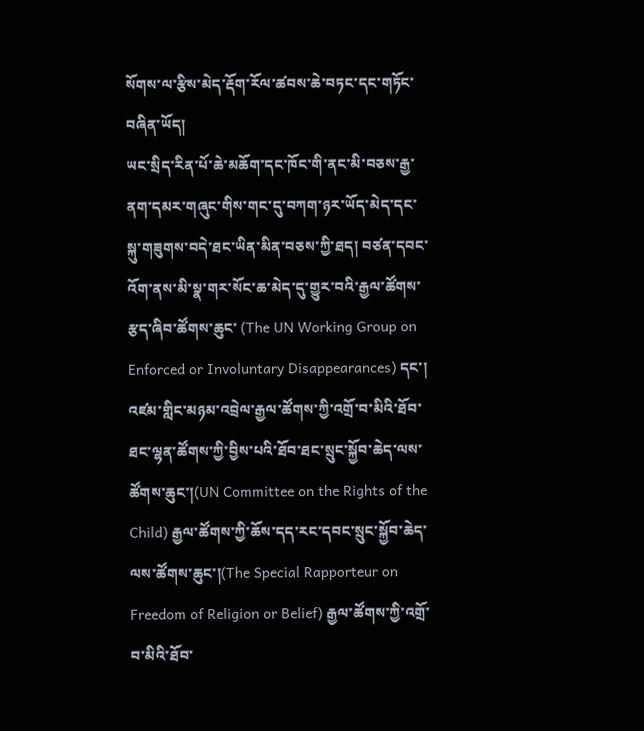སོགས་ལ་རྩིས་མེད་རྡོག་རོལ་ཚབས་ཆེ་བཏང་དང་གཏོང་བཞིན་ཡོད།
ཡང་སྲིད་རིན་པོ་ཆེ་མཆོག་དང་ཁོང་གི་ནང་མི་བཅས་རྒྱ་ནག་དམར་གཞུང་གིས་གང་དུ་བཀག་ཉར་ཡོད་མེད་དང་སྐུ་གཟུགས་བདེ་ཐང་ཡིན་མིན་བཅས་ཀྱི་ཐད། བཙན་དབང་འོག་ནས་མི་སྣ་གར་སོང་ཆ་མེད་དུ་གྱུར་བའི་རྒྱལ་ཚོགས་རྩད་ཞིབ་ཚོགས་ཆུང་ (The UN Working Group on Enforced or Involuntary Disappearances) དང་། འཛམ་གླིང་མཉམ་འབྲེལ་རྒྱལ་ཚོགས་ཀྱི་འགྲོ་བ་མིའི་ཐོབ་ཐང་ལྷན་ཚོགས་ཀྱི་བྱིས་པའི་ཐོབ་ཐང་སྲུང་སྐྱོབ་ཆེད་ལས་ཚོགས་ཆུང་།(UN Committee on the Rights of the Child) རྒྱལ་ཚོགས་ཀྱི་ཆོས་དད་རང་དབང་སྲུང་སྐྱོབ་ཆེད་ལས་ཚོགས་ཆུང་།(The Special Rapporteur on Freedom of Religion or Belief) རྒྱལ་ཚོགས་ཀྱི་འགྲོ་བ་མིའི་ཐོབ་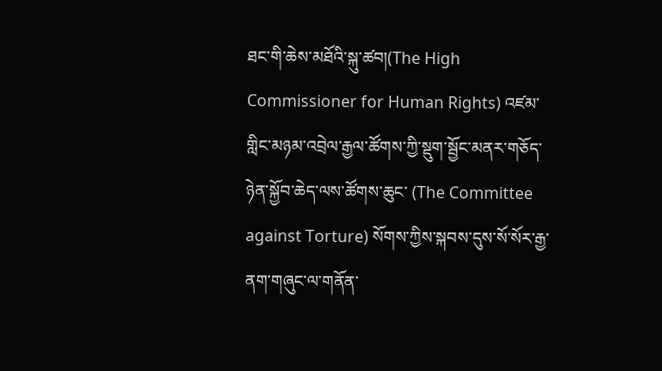ཐང་གི་ཆེས་མཐོའི་སྐུ་ཚབ།(The High Commissioner for Human Rights) འཛམ་གླིང་མཉམ་འབྲེལ་རྒྱལ་ཚོགས་ཀྱི་སྡུག་སྦྱོང་མནར་གཅོད་ཉེན་སྐྱོབ་ཆེད་ལས་ཚོགས་ཆུང་ (The Committee against Torture) སོགས་ཀྱིས་སྐབས་དུས་སོ་སོར་རྒྱ་ནག་གཞུང་ལ་གནོན་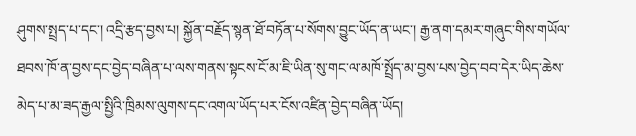ཤུགས་སྤྲད་པ་དང་། འདྲི་རྩད་བྱས་པ། སྐྱོན་བརྗོད་སྙན་ཐོ་བཏོན་པ་སོགས་བྱུང་ཡོད་ན་ཡང་། རྒྱ་ནག་དམར་གཞུང་གིས་གཡོལ་ཐབས་ཁོ་ན་བྱས་དང་བྱེད་བཞིན་པ་ལས་གནས་སྟངས་ངོ་མ་ཇི་ཡིན་སུ་གང་ལ་མཁོ་སྤྲོད་མ་བྱས་པས་བྱེད་བབ་དེར་ཡིད་ཆེས་མེད་པ་མ་ཟད་རྒྱལ་སྤྱིའི་ཁྲིམས་ལུགས་དང་འགལ་ཡོད་པར་ངོས་འཛིན་བྱེད་བཞིན་ཡོད།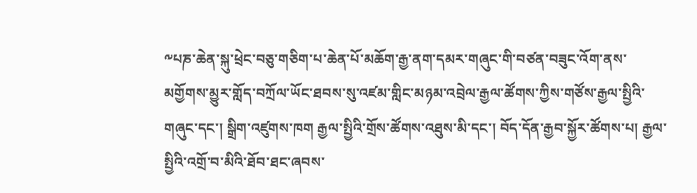༸པཎ་ཆེན་སྐུ་ཕྲེང་བཅུ་གཅིག་པ་ཆེན་པོ་མཆོག་རྒྱ་ནག་དམར་གཞུང་གི་བཙན་བཟུང་འོག་ནས་མགྱོགས་མྱུར་གློད་བཀྲོལ་ཡོང་ཐབས་སུ་འཛམ་གླིང་མཉམ་འབྲེལ་རྒྱལ་ཚོགས་ཀྱིས་གཙོས་རྒྱལ་སྤྱིའི་གཞུང་དང་། སྒྲིག་འཛུགས་ཁག རྒྱལ་སྤྱིའི་གྲོས་ཚོགས་འཐུས་མི་དང་། བོད་དོན་རྒྱབ་སྐྱོར་ཚོགས་པ། རྒྱལ་སྤྱིའི་འགྲོ་བ་མིའི་ཐོབ་ཐང་ཞབས་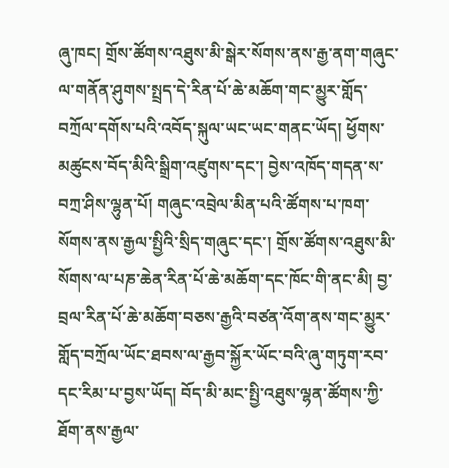ཞུ་ཁང། གྲོས་ཚོགས་འཐུས་མི་སྒེར་སོགས་ནས་རྒྱ་ནག་གཞུང་ལ་གནོན་ཤུགས་སྤྲད་དེ་རིན་པོ་ཆེ་མཆོག་གང་མྱུར་གློད་བཀྲོལ་དགོས་པའི་འབོད་སྐུལ་ཡང་ཡང་གནང་ཡོད། ཕྱོགས་མཚུངས་བོད་མིའི་སྒྲིག་འཛུགས་དང་། བྱེས་འཁོད་གདན་ས་བཀྲ་ཤིས་ལྷུན་པོ། གཞུང་འབྲེལ་མིན་པའི་ཚོགས་པ་ཁག་སོགས་ནས་རྒྱལ་སྤྱིའི་སྲིད་གཞུང་དང་། གྲོས་ཚོགས་འཐུས་མི་སོགས་ལ་པཎ་ཆེན་རིན་པོ་ཆེ་མཆོག་དང་ཁོང་གི་ནང་མི། བྱ་བྲལ་རིན་པོ་ཆེ་མཆོག་བཅས་རྒྱའི་བཙན་འོག་ནས་གང་མྱུར་གློད་བཀྲོལ་ཡོང་ཐབས་ལ་རྒྱབ་སྐྱོར་ཡོང་བའི་ཞུ་གཏུག་རབ་དང་རིམ་པ་བྱས་ཡོད། བོད་མི་མང་སྤྱི་འཐུས་ལྷན་ཚོགས་ཀྱི་ཐོག་ནས་རྒྱལ་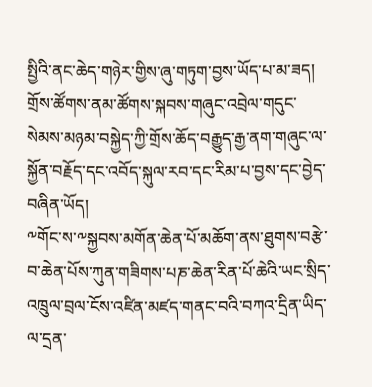སྤྱིའི་ནང་ཆེད་གཉེར་གྱིས་ཞུ་གཏུག་བྱས་ཡོད་པ་མ་ཟད། གྲོས་ཚོགས་ནམ་ཚོགས་སྐབས་གཞུང་འབྲེལ་གདུང་སེམས་མཉམ་བསྐྱེད་ཀྱི་གྲོས་ཆོད་བརྒྱུད་རྒྱ་ནག་གཞུང་ལ་སྐྱོན་བརྗོད་དང་འབོད་སྐུལ་རབ་དང་རིམ་པ་བྱས་དང་བྱེད་བཞིན་ཡོད།
༸གོང་ས་༸སྐྱབས་མགོན་ཆེན་པོ་མཆོག་ནས་ཐུགས་བརྩེ་བ་ཆེན་པོས་ཀུན་གཟིགས་པཎ་ཆེན་རིན་པོ་ཆེའི་ཡང་སྲིད་འཁྲུལ་བྲལ་ངོས་འཛིན་མཛད་གནང་བའི་བཀའ་དྲིན་ཡིད་ལ་དྲན་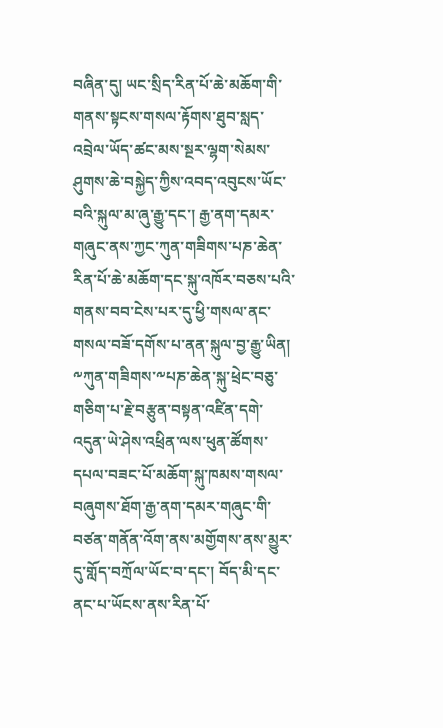བཞིན་དུ། ཡང་སྲིད་རིན་པོ་ཆེ་མཆོག་གི་གནས་སྟངས་གསལ་རྟོགས་ཐུབ་སླད་འབྲེལ་ཡོད་ཚང་མས་སྔར་ལྷག་སེམས་ཤུགས་ཆེ་བསྐྱེད་ཀྱིས་འབད་འབུངས་ཡོང་བའི་སྐུལ་མ་ཞུ་རྒྱུ་དང་། རྒྱ་ནག་དམར་གཞུང་ནས་ཀྱང་ཀུན་གཟིགས་པཎ་ཆེན་རིན་པོ་ཆེ་མཆོག་དང་སྐུ་འཁོར་བཅས་པའི་གནས་བབ་ངེས་པར་དུ་ཕྱི་གསལ་ནང་གསལ་བཟོ་དགོས་པ་ནན་སྐུལ་བྱ་རྒྱུ་ཡིན།
༸ཀུན་གཟིགས་༸པཎ་ཆེན་སྐུ་ཕྲེང་བཅུ་གཅིག་པ་རྗེ་བརྩུན་བསྟན་འཛིན་དགེ་འདུན་ཡེ་ཤེས་འཕྲིན་ལས་ཕུན་ཚོགས་དཔལ་བཟང་པོ་མཆོག་སྐུ་ཁམས་གསལ་བཞུགས་ཐོག་རྒྱ་ནག་དམར་གཞུང་གི་བཙན་གནོན་འོག་ནས་མགྱོགས་ནས་མྱུར་དུ་གློད་བཀྲོལ་ཡོང་བ་དང་། བོད་མི་དང་ནང་པ་ཡོངས་ནས་རིན་པོ་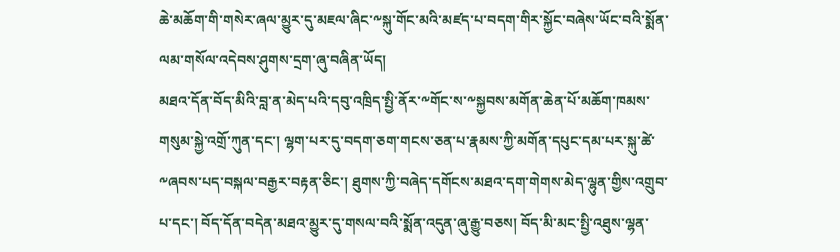ཆེ་མཆོག་གི་གསེར་ཞལ་མྱུར་དུ་མཇལ་ཞིང་༸སྐུ་གོང་མའི་མཛད་པ་བདག་གིར་སྐྱོང་བཞེས་ཡོང་བའི་སྨོན་ལམ་གསོལ་འདེབས་ཤུགས་དྲག་ཞུ་བཞིན་ཡོད།
མཐའ་དོན་བོད་མིའི་བླ་ན་མེད་པའི་དབུ་འཁྲིད་སྤྱི་ནོར་༸གོང་ས་༸སྐྱབས་མགོན་ཆེན་པོ་མཆོག་ཁམས་གསུམ་སྐྱེ་འགྲོ་ཀུན་དང་། ལྷག་པར་དུ་བདག་ཅག་གངས་ཅན་པ་རྣམས་ཀྱི་མགོན་དཔུང་དམ་པར་སྐུ་ཚེ་༸ཞབས་པད་བསྐལ་བརྒྱར་བརྟན་ཅིང་། ཐུགས་ཀྱི་བཞེད་དགོངས་མཐའ་དག་གེགས་མེད་ལྷུན་གྱིས་འགྲུབ་པ་དང་། བོད་དོན་བདེན་མཐའ་མྱུར་དུ་གསལ་བའི་སྨོན་འདུན་ཞུ་རྒྱུ་བཅས། བོད་མི་མང་སྤྱི་འཐུས་ལྷན་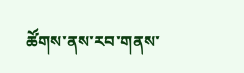ཚོགས་ནས་རབ་གནས་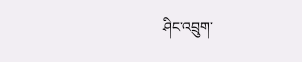ཤིང་འབྲུག་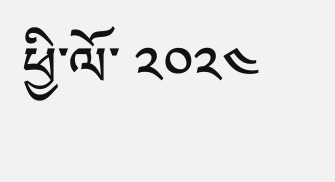ཕྱི་ལོ་ ༢༠༢༤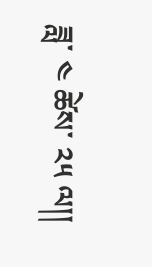ཟླ་ ༤ ཚེས་ ༢༥ ལ།།